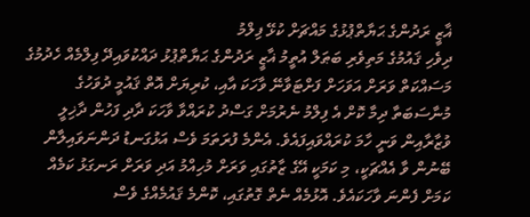ޣާޒީ ރަދުންގެ ޙަޔާތްޕުޅުގެ މައްޗަށް ކުޅޭ ފިލްމު
ދިވެހި ޤައުމުގެ މަތިވެރި ބަޠަލް އުތީމު ޣާޒީ ރަދުންގެ ޙަޔާތްޕުޅު ދައްކުވައިދޭ ފިލްމެއް ހެދުމުގެ މަސައްކަތް ވަރަށް އަވަހަށް ފަށްޓަވާނޭ ވާހަކަ އާއި، ކުރިޔަށް އޮތް ޤައުމީ ދުވަހުގެ މުނާސަބަތާ ދިމާ ކޮށް އެ ފިލްމު ނެރުމަށް ގަސްދު ކުރައްވާ ވާހަކަ ދާދި ފަހުން ދާޚިލީ ވުޒާރާއިން ވަނީ ހާމަ ކުރައްވައިފައެވެ. އެންމެ ފުރަތަމަ ވެސް އަޅުގަނޑު ދަންނަވައިލާން ބޭނުން ވާ އެއްޗަކީ، މި ކަމަކީ އޭގެ ޒާތުގައި ވަރަށް މުހިއްމު އަދި ވަރަށް ރަނގަޅު ކަމެއް ކަމަށް ފެންނަ ވާހަކައެވެ. އޮޅުމެއް ނެތް ގޮތުގައި، ކޮންމެ ޤައުމެއްގެ ވެސް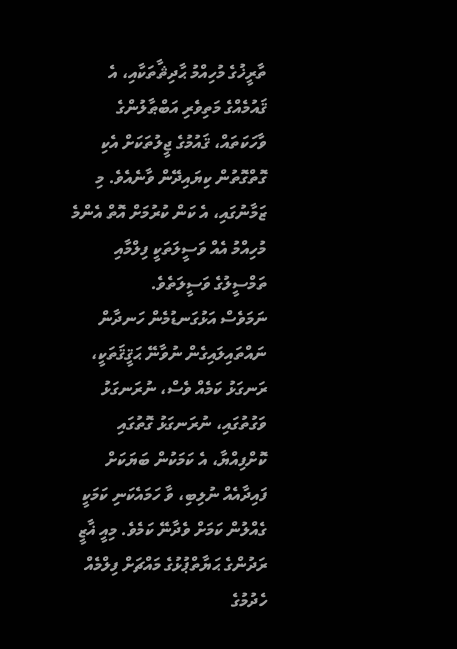ތާރީޚުގެ މުހިއްމު ޙާދިޘާތަކާއި، އެ ޤައުމެއްގެ މަތިވެރި އަބްޠާލުންގެ ވާހަކަތައް، ޤައުމުގެ ޖީލުތަކަށް އެކި ގޮތްގޮތުން ކިޔައިދޭން ވާނެއެވެ. މި ޒަމާނުގައި، އެ ކަން ކުރުމަށް އޮތް އެންމެ މުހިއްމު އެއް ވަސީލަތަކީ ފިލްމާއި ތަމްސީލުގެ ވަސީލަތެވެ.
ނަމަވެސް އަޅުގަނޑުމެން ހަނދާން ނައްތައިލައިގެން ނުވާނޭ ޙަޤީޤަތަކީ، ރަނގަޅު ކަމެއް ވެސް، ނުރަނގަޅު ވަގުތުގައި، ނުރަނގަޅު ގޮތުގައި ކޮށްފިއްޔާ، އެ ކަމަކުން ބަޔަކަށް ފައިދާއެއް ނުލިބި، ވާ ހަމައެކަނި ކަމަކީ ގެއްލުން ކަމަށް ވެދާނޭ ކަމެވެ. މިއީ ޣާޒީ ރަދުންގެ ޙަޔާތްޕުޅުގެ މައްޗަށް ފިލްމެއް ހެދުމުގެ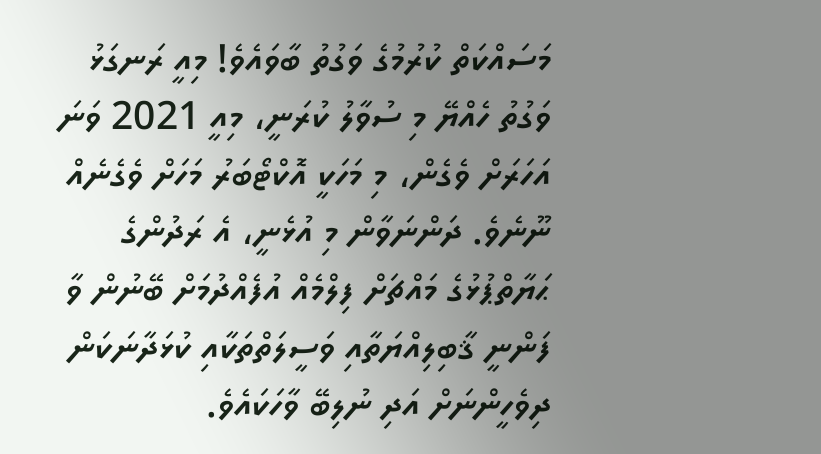މަސައްކަތް ކުރުމުގެ ވަގުތު ބާވައެވެ! މިއީ ރަނގަޅު ވަގުތު ހެއްޔޭ މި ސުވާލު ކުރަނީ، މިއީ 2021 ވަނަ އަހަރަށް ވެގެން، މި މަހަކީ އޮކްޓޯބަރު މަހަށް ވެގެނެއް ނޫނެވެ. ދަންނަވާން މި އުޅެނީ، އެ ރަދުންގެ ޙަޔާތްޕުޅުގެ މައްޗަށް ފިލްމެއް އުފެއްދުމަށް ބޭނުން ވާ ފަންނީ ޤާބިލިއްޔަތާއި ވަސީލަތްތަކާއި ކުޅަދާނަކަން ދިވެހީންނަށް އަދި ނުލިބޭ ވާހަކައެވެ.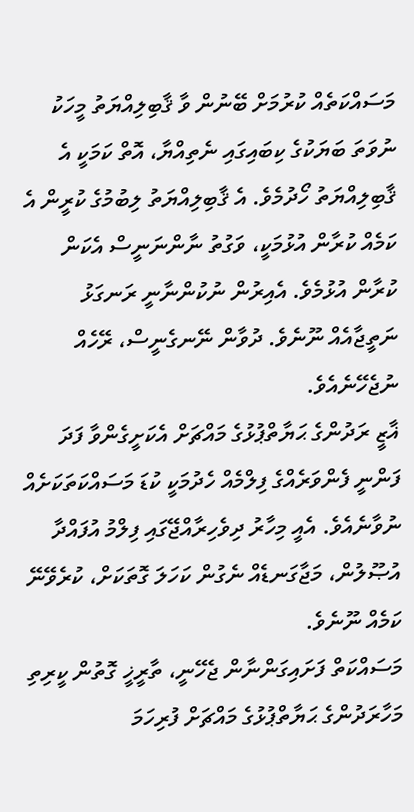މަސައްކަތެއް ކުރުމަށް ބޭނުން ވާ ޤާބިލިއްޔަތު މީހަކު ނުވަތަ ބަޔަކުގެ ކިބައިގައި ނެތިއްޔާ، އޮތް ކަމަކީ އެ ޤާބިލިއްޔަތު ހޯދުމެވެ. އެ ޤާބިލިއްޔަތު ލިބުމުގެ ކުރީން އެ ކަމެއް ކުރާން އުޅުމަކީ، ވަގުތު ނާންނަނީސް އެކަން ކުރާން އުޅުމެވެ. އެއިރުން ނުކުންނާނީ ރަނގަޅު ނަތީޖާއެއް ނޫނެވެ. ދުވާން ނޭނގެނީސް، ރޭހެއް ނުޖެހޭނެއެވެ.
ޣާޒީ ރަދުންގެ ޙަޔާތްޕުޅުގެ މައްޗަށް އެކަށީގެންވާ ފަދަ ފަންނީ ފެންވަރެއްގެ ފިލްމެއް ހެދުމަކީ ކުޑަ މަސައްކަތަކަށެއް ނުވާނެއެވެ. އެއީ މިހާރު ދިވެހިރާއްޖޭގައި ފިލްމު އުފައްދާ އުޞޫލުން، މަޖާގަނޑެއް ނެގުން ކަހަލަ ގޮތަކަށް، ކުރެވޭނޭ ކަމެއް ނޫނެވެ.
މަސައްކަތް ފަށައިގަންނާން ޖެހޭނީ، ތާރީޚީ ގޮތުން ކީރިތި މަހާރަދުންގެ ޙަޔާތްޕުޅުގެ މައްޗަށް ފުރިހަމަ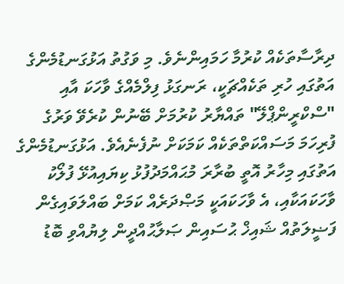ދިރާސާތަކެއް ކުރުމާ ހަމައިންނެވެ. މި ވަގުތު އަޅުގަނޑުމެންގެ އަތުގައި ހުރި ތަކެއްޗަކީ، ރަނގަޅު ފިލްމެއްގެ ވާހަކަ އާއި "ސްކްރީންޕްލޭ" ތައްޔާރު ކުރުމަށް ބޭނުން ކުރެވޭ ވަރުގެ ފުރިހަމަ މަސައްކަތްތަކެއް ކަމަކަށް ނުފެނެއެވެ. އަޅުގަނޑުމެންގެ އަތުގައި މިހާރު އޮތީ ބުރާރަ މުޙައްމަދުފުޅު ކިޔައިއުޅޭ ފުލޯކު ވާހަކައަކާއި، އެ ވާހަކައަކީ މަޞްދަރެއް ކަމަށް ބައްލަވައިގެން ފަޟީލަތުއް ޝައިޚް ޙުސައިން ޞަލާޙުއްދީން ލިޔުއްވި ބޮޑު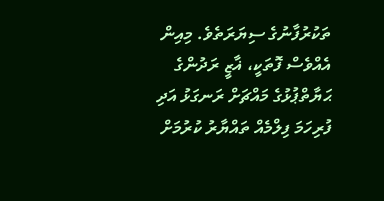ތަކުރުފާނުގެ ސިޔަރަތެވެ. މިއިން އެއްވެސް ފޮތަކީ، ޣާޒީ ރަދުންގެ ޙަޔާތްޕުޅުގެ މައްޗަށް ރަނގަޅު އަދި ފުރިހަމަ ފިލްމެއް ތައްޔާރު ކުރުމަށް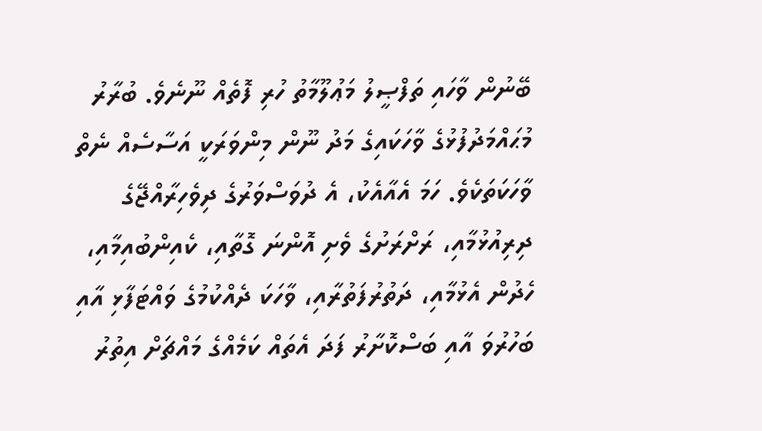ބޭނުން ވާހައި ތަފްޞީލު މަޢުލޫމާތު ހުރި ފޮތެއް ނޫނެވެ. ބުރާރު މުޙައްމަދުފުޅުގެ ވާހަކައިގެ މަދު ނޫން މިންވަރަކީ އަސާސެއް ނެތް ވާހަކަތަކެވެ. ހަމަ އެއާއެކު، އެ ދުވަސްވަރުގެ ދިވެހިރާއްޖޭގެ ދިރިއުޅުމާއި، ރަށްރަށުގެ ވެށި އޮންނަ ގޮތާއި، ކެއިންބުއިމާއި، ހެދުން އެޅުމާއި، ދަތުރުފަތުރާއި، ވާހަކަ ދެއްކުމުގެ ވައްޓަފާޅި އާއި ބަހުރުވަ އާއި ބަސްކޮށާރު ފަދަ އެތައް ކަމެއްގެ މައްޗަށް އިތުރު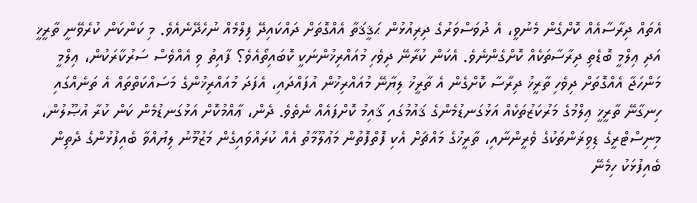އެތައް ދިރާސާއެއް ކޮށްގެން މެނުވީ، އެ ދުވަސްވަރުގެ ދިރިއުޅުން ޙަޤީޤަތާ އެއްގޮތަށް ދައްކައިދޭ ފިލްމެއް ނުހެދޭނެއެވެ. މި ކަންކަން ކުރެވޭނީ ތާރީޚީ އަދި ޢިލްމީ ބޮޑެތި ދިރާސާތަކެއް ކޮށްގެންނެވެ. އެކަން ކުރާނޭ ދިވެހި މުއައްރިޚުންނަކީ ކޮބައިތޯއެވެ؟ ފާއިތު ވި އެއްވެސް ސަރުކާރަކުން، ޢިލްމީ މަންހަޖާ އެއްގޮތަށް ދިވެހި ތާރީޚު ދިރާސާ ކޮށްގެން އެ ތާރީޚު ލިޔާނޭ މުއައްރިޚުން އުފައްދައި، އެފަދަ މުއައްރިޚުންގެ މަސައްކަތްތައް އެ ތަނެއްގައި ހިނގާނޭ ތާރީޚީ ޢިލްމުގެ މަރުކަޒުތަކެއް އަޅުގަނޑުމެންގެ ޤައުމުގައި ޤާއިމު ކޮށްފައެއް ނެތެވެ. ދެން، ޢާއްމުކޮށް އަޅުގަނޑުމެން ކަން ކުރާ އުޞޫލުން، މިނިސްޓްރީގެ ޑިވިޜަންތަކުގެ ވެރީންނާއި، ތާރީޚުގެ މައްޗަށް އެކި ފޮތްފޮތުން މަޢުލޫމާތު އެއް ކުރައްވައިގެން މަޒުމޫނު ލިޔުއްވާ ބެއިފުޅުންގެ ދެތިން ބެއިފުޅަކު ހިމެނޭ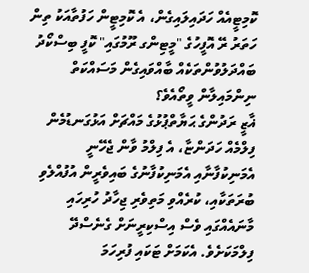ކޮމިޓީއެއް ހަދައިލައިގެން، އެ ކޮމިޓީން ހަފުތާއަކު ތިން ހަތަރު ރޭ އޮފީހުގެ "މީޓިންގ ރޫމުގައި" ކޮފީ ބިސްކޯދު ބައްދަލުވުންތަކެއް ބާއްވައިގެން މަސައްކަތް ނިންމައިލާން ވީތޯއެވެ؟
ޣާޒީ ރަދުންގެ ޙަޔާތްޕުޅުގެ މައްޗަށް އަޅުގަނޑުމެން ފިލްމެއް ހަދަންޏާ، އެ ފިލްމު ވާން ޖެހޭނީ އެމަނިކުފާނާއި އެމަނިކުފާނުގެ ބައިވެރީން އުފުއްލެވި ބުރަތަކާއި، ކުރެއްވި މަތިވެރި ޖިހާދު ހުރިހައި މާނައެއްގައި ވެސް އިސްކިރީނަށް ގެނެސްދޭ ފިލްމަކަށެވެ. އެކަމަށް ޓަކައި ފުރިހަމަ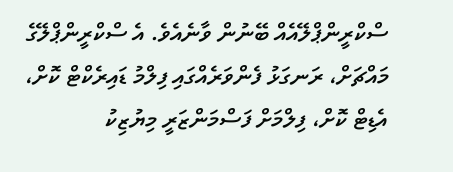ސްކްރީންޕްލޭއެއް ބޭނުން ވާނެއެވެ. އެ ސްކްރީންޕްލޭގެ މައްޗަށް، ރަނގަޅު ފެންވަރެއްގައި ފިލްމު ޑައިރެކްޓް ކޮށް، އެޑިޓް ކޮށް، ފިލްމަށް ފަސްމަންޒަރީ މިޔުޒިކު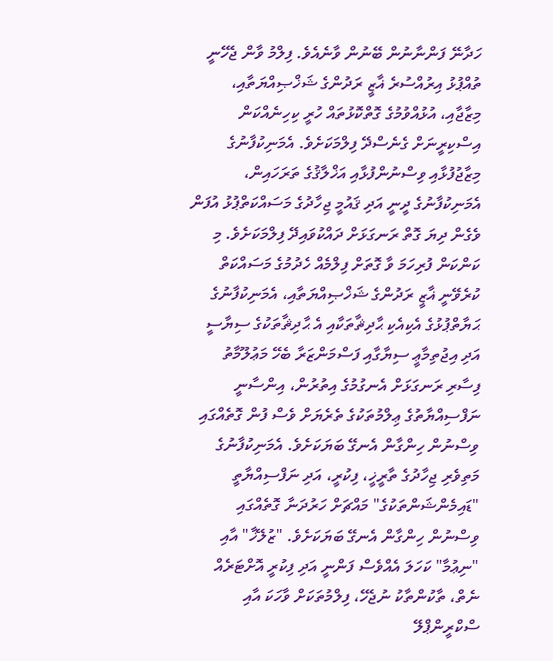ހަދާނޭ ފަންނާނުން ބޭނުން ވާނެއެވެ. ފިލްމު ވާން ޖެހޭނީ ތުއްޕުޅު އިރުއްސުރެ ޣާޒީ ރަދުންގެ ޝަޚްޞިއްޔަތާއި، މިޒާޖާއި، އުޅުއްވުމުގެ ގޮތްކޮޅުތައް ހުރީ ކިހިނެއްކަން އިސްކިރީނަށް ގެނެސްދޭ ފިލްމަކަށެވެ. އެމަނިކުފާނުގެ މިޒާޖުފުޅާއި ވިސްނުންފުޅާއި އަޚްލާޤުގެ ތަރަހައިން، އެމަނިކުފާނުގެ ދީނީ އަދި ޤައުމީ ޖިހާދުގެ މަސައްކަތްޕުޅު އުފަން ވެގެން ދިޔަ ގޮތް ރަނގަޅަށް ދައްކުވައިދޭ ފިލްމަކަށެވެ. މި ކަންކަން ފުރިހަމަ ވާ ގޮތަށް ފިލްމެއް ހެދުމުގެ މަސައްކަތް ކުރެވޭނީ ޣާޒީ ރަދުންގެ ޝަޚްޞިއްޔަތާއި، އެމަނިކުފާނުގެ ޙަޔާތްޕުޅުގެ އެކިއެކި ޙާދިޘާތަކާއި އެ ޙާދިޘާތަކުގެ ސިޔާސީ އަދި އިޖުތިމާޢީ ސިޔާގާއި ފަސްމަންޒަރާ ބެހޭ މަޢުލޫމާތު ފިސާރި ރަނގަޅަށް އެނގުމުގެ އިތުރުން، އިންސާނީ ނަފްސިއްޔާތުގެ ޢިލްމުތަކުގެ ތެރެޔަށް ވެސް ފުން ގޮތެއްގައި ވިސްނުން ހިންގާން އެނގޭ ބަޔަކަށެވެ. އެމަނިކުފާނުގެ މަތިވެރި ޖިހާދުގެ ތާރީޚީ، ފިކުރީ، އަދި ނަފްސިއްޔާތީ "ޑައިމެންޝަންތަކުގެ" މައްޗަށް ހަރުދަނާ ގޮތެއްގައި ވިސްނުން ހިންގާން އެނގޭ ބަޔަކަށެވެ. "ޒުލޭޚާ" އާއި "ނިޢުމާ" ކަހަލަ އެއްވެސް ފަންނީ އަދި ފިކުރީ އޮށްޓަރެއް ނެތް، ތާކުންތާކު ނުޖެހޭ، ފިލްމުތަކަށް ވާހަކަ އާއި ސްކްރީންޕްލޭ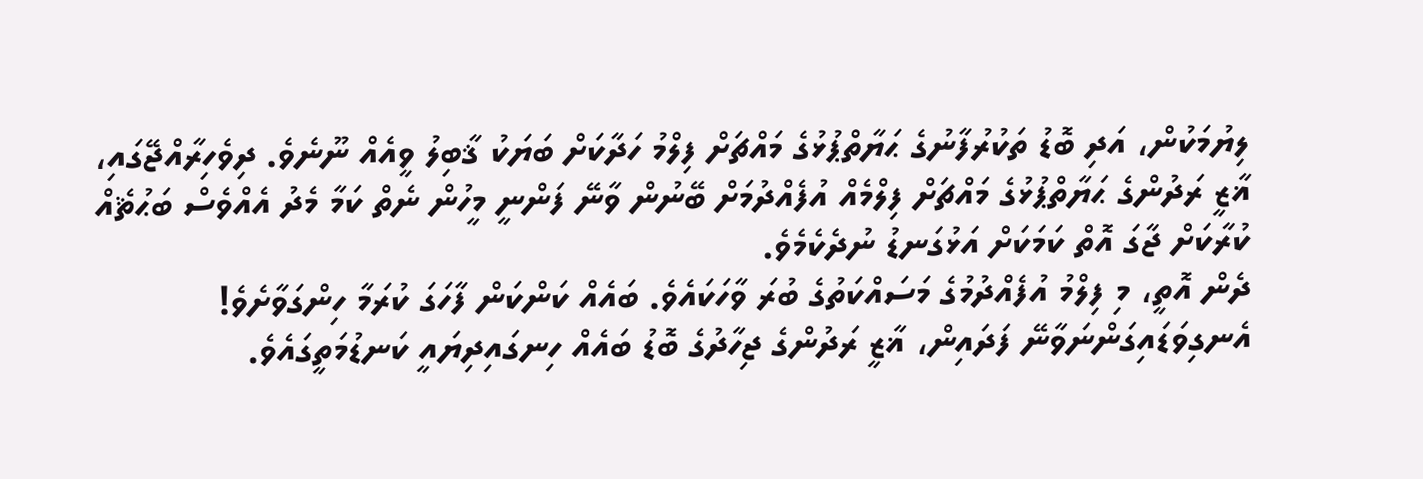ލިޔުމަކުން، އަދި ބޮޑު ތަކުރުފާނުގެ ޙަޔާތްޕުޅުގެ މައްޗަށް ފިލްމު ހަދާކަށް ބަޔަކު ޤާބިލު ވީއެއް ނޫނެވެ. ދިވެހިރާއްޖޭގައި، ޣާޒީ ރަދުންގެ ޙަޔާތްޕުޅުގެ މައްޗަށް ފިލްމެއް އުފެއްދުމަށް ބޭނުން ވާނޭ ފަންނީ މީހުން ނެތް ކަމާ މެދު އެއްވެސް ބަޙުޘެއް ކުރާކަށް ޖާގަ އޮތް ކަމަކަށް އަޅުގަނޑު ނުދެކެމެވެ.
ދެން އޮތީ، މި ފިލްމު އުފެއްދުމުގެ މަސައްކަތުގެ ބުރަ ވާހަކައެވެ. ބައެއް ކަންކަން ފާހަގަ ކުރަމާ ހިންގަވާށެވެ!
އެނގިވަޑައިގަންނަވާނޭ ފަދައިން، ޣާޒީ ރަދުންގެ ޖިހާދުގެ ބޮޑު ބައެއް ހިނގައިދިޔައީ ކަނޑުމަތީގައެވެ.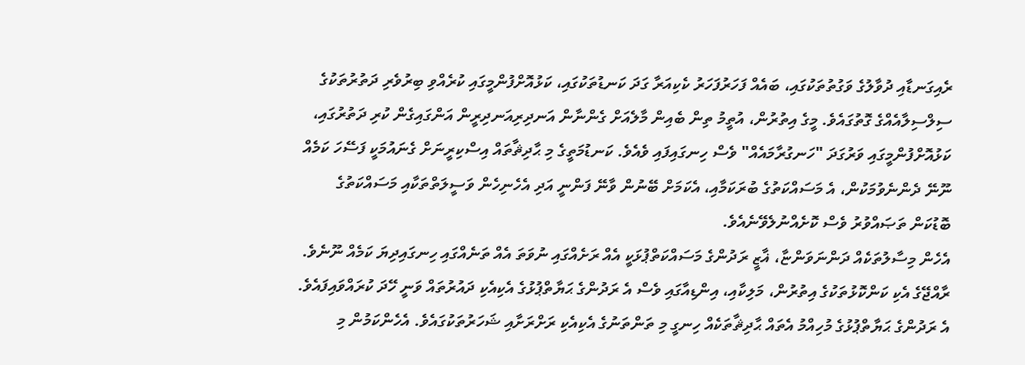ރެއިގަނޑާއި ދުވާލުގެ ވަގުތުތަކުގައި، ބައެއް ފަހަރުފަހަރު ކެކިއަރާ ގަދަ ކަނޑުތަކުގައި، ކަޅުއޮށްފުންމީގައި ކުރެއްވި ބިރުވެރި ދަތުރުތަކުގެ ސިލްސިލާއެއްގެ ގޮތުގައެވެ. މީގެ އިތުރުން، އުތީމު ތިން ބެއިން މާލެއަށް ގެންނާން އަނދިރިއަނދިރީން އަންގައިގެން ކުރި ދަތުރުގައި، ކަޅުއޮށްފުންމީގައި ވަރުގަދަ "ހަނގުރާމައެއް" ވެސް ހިނގައިފައި ވެއެވެ. ކަނޑުމަތީގެ މި ޙާދިޘާތައް އިސްކިރީނަށް ގެނައުމަކީ ފަސޭހަ ކަމެއް ނޫނޭ ދެންނެވުމަކުން، އެ މަސައްކަތުގެ ބުރަކަމާއި، އެކަމަށް ބޭނުން ވާނޭ ފަންނީ އަދި އެހެނިހެން ވަސީލަތްތަކާއި މަސައްކަތުގެ ބޮޑުކަން ތަޞައްވުރު ވެސް ކޮށެއްނުލެވޭނެއެވެ.
އެހެން މިސާލުތަކެއް ދަންނަވަންޏާ، ޣާޒީ ރަދުންގެ މަސައްކަތްޕުޅަކީ އެއް ރަށެއްގައި ނުވަތަ އެއް ތަނެއްގައި ހިނގައިދިޔަ ކަމެއް ނޫނެވެ. ރާއްޖޭގެ އެކި ކަންކޮޅުތަކުގެ އިތުރުން، މަލިކާއި، އިންޑިއާގައި ވެސް އެ ރަދުންގެ ޙަޔާތްޕުޅުގެ އެކިއެކި ދައުރުތައް ވަނީ ހޭދަ ކުރައްވައިފައެވެ. އެ ރަދުންގެ ޙަޔާތްޕުޅުގެ މުހިއްމު އެތައް ޙާދިޘާތަކެއް ހިނގީ މި ތަންތަނުގެ އެކިއެކި ރަށްރަށާއި ޝަހަރުތަކުގައެވެ. އެހެންކަމުން މި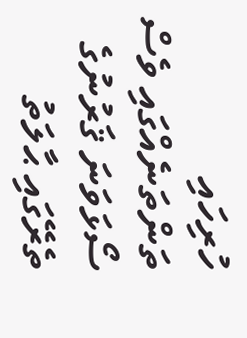ހުރިހައި ތަންތަނެއްގައި ވެސް ސޯޅަވަނަ ޤަރުނުގެ ތެރޭގައި ޙާލަތު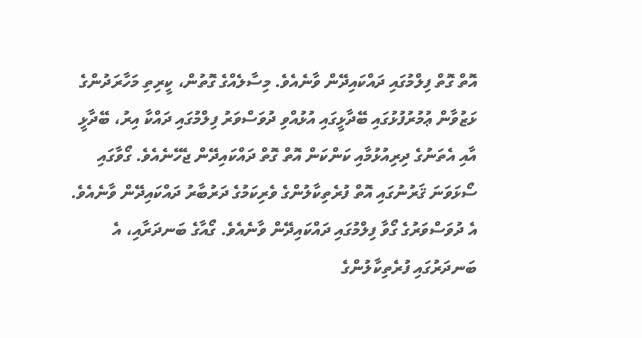އޮތް ގޮތް ފިލްމުގައި ދައްކައިދޭން ވާނެއެވެ. މިސާލެއްގެ ގޮތުން، ކީރިތި މަހާރަދުންގެ ޅަޒުވާން ޢުމުރުފުޅުގައި ބޭދާޅީގައި އުޅުއްވި ދުވަސްވަރު ފިލްމުގައި ދައްކާ އިރު، ބޭދާޅީ އާއި އެތަނުގެ ދިރިއުޅުމާއި ކަންކަން އޮތް ގޮތް ދައްކައިދޭން ޖެހޭނެއެވެ. ގޯވާގައި ސޯޅަވަނަ ޤަރުނުގައި އޮތް ފުރެތިކާލުންގެ ވެރިކަމުގެ ދަރުބާރު ދައްކައިދޭން ވާނެއެވެ. އެ ދުވަސްވަރުގެ ގޯވާ ފިލްމުގައި ދައްކައިދޭން ވާނެއެވެ. ގޯއާގެ ބަނދަރާއި، އެ ބަނދަރުގައި ފުރެތިކާލުންގެ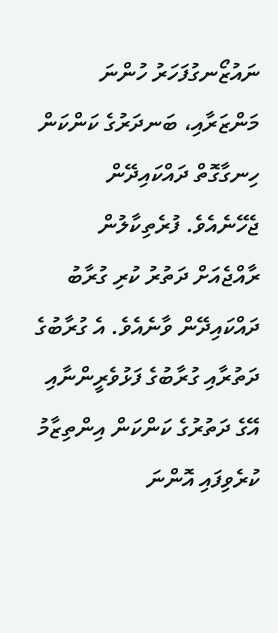ނައުޒޯނގުފަހަރު ހުންނަ މަންޒަރާއި، ބަނދަރުގެ ކަންކަން ހިނގާގޮތް ދައްކައިދޭން ޖެހޭނެއެވެ. ފުރެތިކާލުން ރާއްޖެއަށް ދަތުރު ކުރި ގުރާބު ދައްކައިދޭން ވާނެއެވެ. އެ ގުރާބުގެ ދަތުރާއި ގުރާބުގެ ފަޅުވެރީންނާއި އޭގެ ދަތުރުގެ ކަންކަން އިންތިޒާމު ކުރެވިފައި އޮންނަ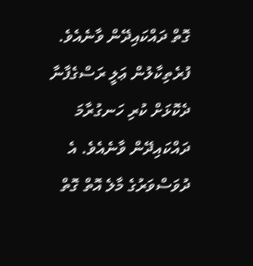ގޮތް ދައްކައިދޭން ވާނެއެވެ. ފުރެތިކާލުން ޢަލީ ރަސްގެފާނާ ދެކޮޅަށް ކުރި ހަނގުރާމަ ދައްކައިދޭން ވާނެއެވެ. އެ ދުވަސްވަރުގެ މާލެ އޮތް ގޮތް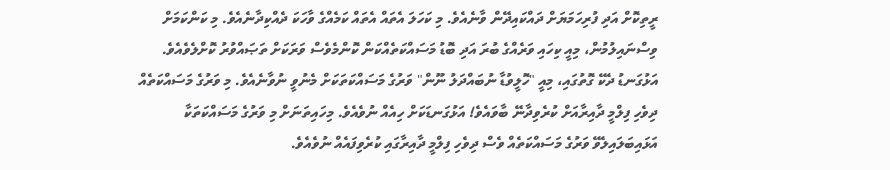ރީތިކޮށް އަދި ފުރިހަމަޔަށް ދައްކައިދޭން ވާނެއެވެ. މި ކަހަލަ އެތައް އެތައް ކަމެއްގެ ވާހަކަ ދެއްކިދާނެއެވެ. މި ކަންކަމަށް ވިސްނައިލުމުން، މިއީ ކިހައި ވަރެއްގެ ބުރަ އަދި ބޮޑު މަސައްކަތެއްކަން ކޮންމެވެސް ވަރަކަށް ތަޞައްވުރު ކޮށްލެވެއެވެ. އަޅުގަނޑު ދެކޭ ގޮތުގައި، މިއީ "ހޮލީވުޑާ ނުބައްދަލު ނޫން" ވަރުގެ މަސައްކަތަކަށް މެނުވީ ނުވާނެއެވެ. މި ވަރުގެ މަސައްކަތެއް ދިވެހި ފިލްމީ ދާއިރާއަށް ކުރެވިދާނޭ ބާވައެވެ! އަޅުގަނޑަކަށް ހިއެއް ނުވެއެވެ. މިހައިތަނަށް މި ވަރުގެ މަސައްކަތަކާ އަޅައިބަލައިލެވޭ ވަރުގެ މަސައްކަތެއް ވެސް ދިވެހި ފިލްމީ ދާއިރާގައި ކުރެވިފައެއް ނުވެއެވެ.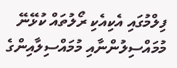ފިލްމުގައި އެކިއެކި ރޯލުތައް ކުޅޭނޭ މުމައްސިލުންނާއި މުމައްސިލާއިންގެ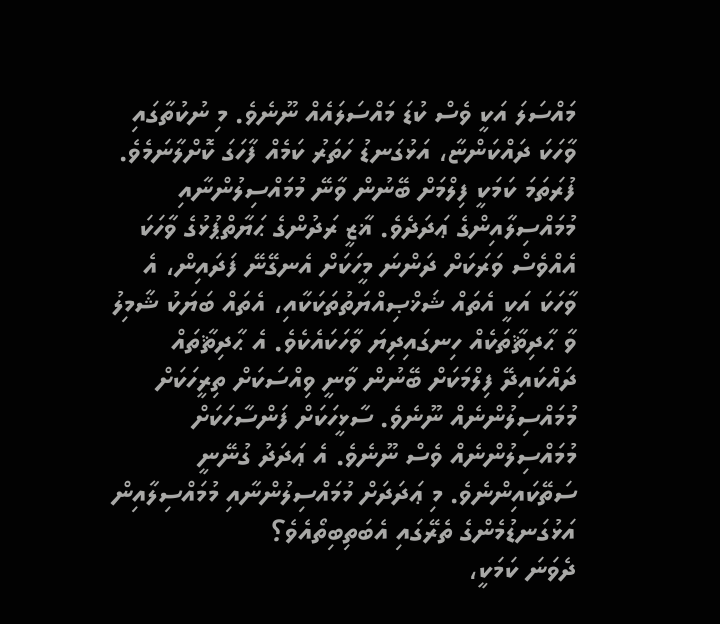މައްސަލަ އަކީ ވެސް ކުޑަ މައްސަލައެއް ނޫނެވެ. މި ނުކުތާގައި ވާހަކަ ދައްކަންޏާ، އަޅުގަނޑު ހަތަރު ކަމެއް ފާހަގަ ކޮށްލާނަމެވެ.
ފުރަތަމަ ކަމަކީ ފިލްމަށް ބޭނުން ވާނޭ މުމައްސިލުންނާއި މުމައްސިލާއިންގެ ޢަދަދެވެ. ޣާޒީ ރަދުންގެ ޙަޔާތްޕުޅުގެ ވާހަކަ އެއްވެސް ވަރަކަށް ދަންނަ މީހަކަށް އެނގޭނޭ ފަދައިން، އެ ވާހަކަ އަކީ އެތައް ޝަޚްޞިއްޔަތުތަކަކާއި، އެތައް ބަޔަކު ޝާމިލު ވާ ޙާދިޘާތަކެއް ހިނގައިދިޔަ ވާހަކައެކެވެ. އެ ޙާދިޘާތައް ދައްކައިދޭ ފިލްމަކަށް ބޭނުން ވާނީ ވިއްސަކަށް ތިރީހަކަށް މުމައްސިލުންނެއް ނޫނެވެ. ސާޅީހަކަށް ފަންސާހަކަށް މުމައްސިލުންނެއް ވެސް ނޫނެވެ. އެ ޢަދަދު ގުނޭނީ ސަތޭކައިންނެވެ. މި ޢަދަދަށް މުމައްސިލުންނާއި މުމައްސިލާއިން އަޅުގަނޑުމެންގެ ތެރޭގައި އެބަތިބިތޯއެވެ؟
ދެވަނަ ކަމަކީ،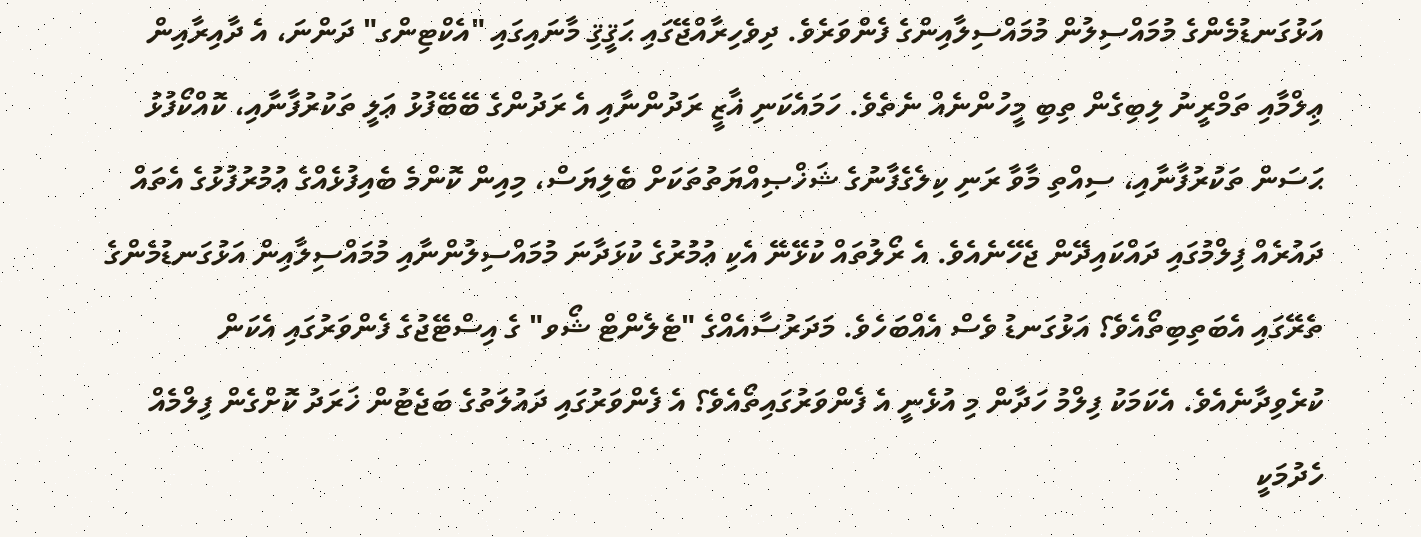އަޅުގަނޑުމެންގެ މުމައްސިލުން މުމައްސިލާއިންގެ ފެންވަރެވެ. ދިވެހިރާއްޖޭގައި ޙަޤީޤި މާނައިގައި "އެކްޓިންގ" ދަންނަ، އެ ދާއިރާއިން ޢިލްމާއި ތަމްރީނު ލިބިގެން ތިބި މީހުންނެއް ނެތެވެ. ހަމައެކަނި ޣާޒީ ރަދުންނާއި އެ ރަދުންގެ ބޭބޭފުޅު ޢަލީ ތަކުރުފާނާއި، ކޮއްކޯފުޅު ޙަސަން ތަކުރުފާނާއި، ސިއްތި މާވާ ރަނި ކިލެގެފާނުގެ ޝަޚްޞިއްޔަތުތަކަށް ބެލިޔަސް، މިއިން ކޮންމެ ބެއިފުޅެއްގެ ޢުމުރުފުޅުގެ އެތައް ދައުރެއް ފިލްމުގައި ދައްކައިދޭން ޖެހޭނެއެވެ. އެ ރޯލުތައް ކުޅޭނޭ އެކި ޢުމުރުގެ ކުޅަދާނަ މުމައްސިލުންނާއި މުމައްސިލާއިން އަޅުގަނޑުމެންގެ ތެރޭގައި އެބަތިބިތޯއެވެ؟ އަޅުގަނޑު ވެސް އެއްބަހެވެ. މަދަރުސާއެއްގެ "ޓެލެންޓް ޝޯވ" ގެ އިސްޓޭޖުގެ ފެންވަރުގައި އެކަން ކުރެވިދާނެއެވެ. އެކަމަކު ފިލްމު ހަދާން މި އުޅެނީ އެ ފެންވަރުގައިތޯއެވެ؟ އެ ފެންވަރުގައި ދައުލަތުގެ ބަޖެޓުން ޚަރަދު ކޮށްގެން ފިލްމެއް ހެދުމަކީ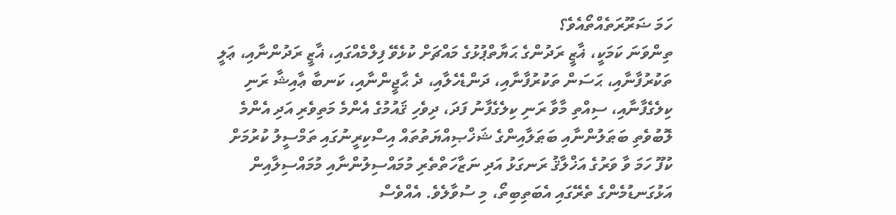ހަމަ ޟަރޫރަތެއްތޯއެވެ؟
ތިންވަނަ ކަމަކީ، ޣާޒީ ރަދުންގެ ޙަޔާތްޕުޅުގެ މައްޗަށް ކުޅެވޭ ފިލްމެއްގައި، ޣާޒީ ރަދުންނާއި، ޢަލީ ތަކުރުފާނާއި، ޙަސަން ތަކުރުފާނާއި، ދަންޑެހެލާއި، ދެ ޙާޖީންނާއި، ކަނބާ ޢާއިޝާ ރަނި ކިލެގެފާނާއި، ސިއްތި މާވާ ރަނި ކިލެގެފާނު ފަދަ، ދިވެހި ޤައުމުގެ އެންމެ މަތިވެރި އަދި އެންމެ ލޮބުވެތި ބަޠަލުންނާއި ބަޠަލާއިންގެ ޝަޚްޞިއްޔަތުތައް އިސްކިރީނުގައި ތަމްސީލު ކުރުމަށް ކުފޫ ހަމަ ވާ ވަރުގެ އަޚްލާޤު ރަނގަޅު އަދި ނަޒާހަތްތެރި މުމައްސިލުންނާއި މުމައްސިލާއިން އަޅުގަނޑުމެންގެ ތެރޭގައި އެބަތިބިތޯ، މި ސުވާލެވެ. އެއްވެސް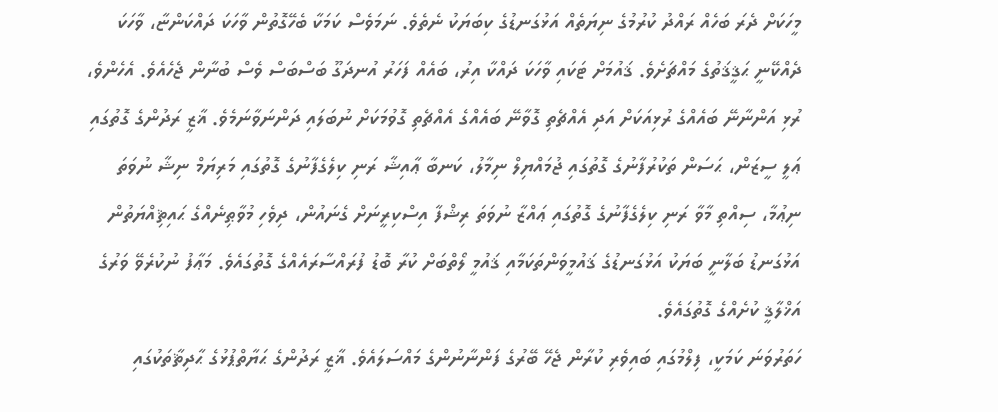މީހަކަށް ދެރަ ބަހެއް ރައްދު ކުރުމުގެ ނިޔަތެއް އަޅުގަނޑުގެ ކިބަޔަކު ނެތެވެ. ނަމަވެސް ކަމަކާ ބެހޭގޮތުން ވާހަކަ ދައްކަންޏާ، ވާހަކަ ދެއްކޭނީ ޙަޤީޤަތުގެ މައްޗަށެވެ. ޤައުމަށް ޓަކައި ވާހަކަ ދައްކާ އިރު، ބައެއް ފަހަރު އުނދަގޫ ބަސްބަސް ވެސް ބުނާން ޖެހެއެވެ. އެހެންވެ، ރުޅި އަންނާނޭ ބައެއްގެ ރުޅިއަކަށް އަދި އެއްޗެތި ގޮވާނޭ ބައެއްގެ އެއްޗެތި ގޮވުމަކަށް ނުބަލައި ދަންނަވާނަމެވެ. ޣާޒީ ރަދުންގެ ގޮތުގައި ޢަލީ ސީޒަން، ޙަސަން ތަކުރުފާނުގެ ގޮތުގައި ޖުމައްޔިލް ނިމާލު، ކަނބާ ޢާއިޝާ ރަނި ކިލެގެފާނުގެ ގޮތުގައި މަރިޔަމް ނިޝާ ނުވަތަ ނިޢުމާ، ސިއްތި މާވާ ރަނި ކިލެގެފާނުގެ ގޮތުގައި ޢައްޒާ ނުވަތަ ރިޝްފާ އިސްކިރީނަށް ގެނައުން، ދިވެހި މުވާޠިނެއްގެ ޙައިޘިއްޔަތުން އަޅުގަނޑު ބަލާނީ ބަޔަކު އަޅުގަނޑުގެ ޤައުމީވަންތަކަމާއި ޤައުމީ ލޯތްބަށް ކުރާ ބޮޑު ފުރައްސާރައެއްގެ ގޮތުގައެވެ. މަޢާފު ނުކުރެވޭ ވަރުގެ އަޚްލާޤީ ކުށެއްގެ ގޮތުގައެވެ.
ހަތަރުވަނަ ކަމަކީ، ފިލްމުގައި ބައިވެރި ކުރާން ޖެހޭ ބޭރުގެ ފަންނާނުންގެ މައްސަލައެވެ. ޣާޒީ ރަދުންގެ ޙަޔާތްޕުޅުގެ ޙާދިޘާތަކުގައި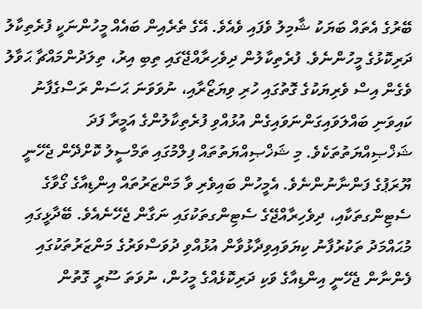ބޭރުގެ އެތައް ބަޔަކު ޝާމިލު ވެފައި ވެއެވެ. އޭގެ ތެރެއިން ބައެއް މީހުންނަކީ ފުރެތިކާލު ދަރިކޮޅުގެ މީހުންނެވެ. ފުރެތިކާލުން ދިވެހިރާއްޖޭގައި ތިބި އިރު، ތިލަދުންމައްޗާ ޙަވާލު ވެގެން އިސް ވެރިޔަކުގެ ގޮތުގައި ހުރި ވިޔަޒޯރާއި، ނުވަވަނަ ޙަސަން ރަސްގެފާނު ކައިވަނި ބައްލަވައިގަންނަވައިގެން އުޅުއްވި ފުރެތިކާލުންގެ އަމީރާ ފަދަ ޝަޚްޞިއްޔަތުތަކެވެ. މި ޝަޚްޞިއްޔަތުތައް ފިލްމުގައި ތަމްސީލު ކޮށްދޭން ޖެހޭނީ ޔޫރަޕުގެ ފަންނާނުންނެވެ. އެމީހުން ބައިވެރި ވާ މަންޒަރުތައް އިންޑިއާގެ ގޯވާގެ ސެޓިންގތަކާއި، ދިވެހިރާއްޖޭގެ ސެޓިންގތަކުގައި ނަގާން ޖެހޭނެއެވެ. ބޭދާޅީގައި މުޙައްމަދު ތަކުރުފާނު ކިޔަވައިވިދާޅުވާން އުޅުއްވި ދުވަސްވަރުގެ މަންޒަރުތަކުގައި ފެންނާން ޖެހޭނީ އިންޑިއާގެ ވަކި ދަރިކޮޅެއްގެ މީހުން، ނުވަތަ ސޫރީ ގޮތުން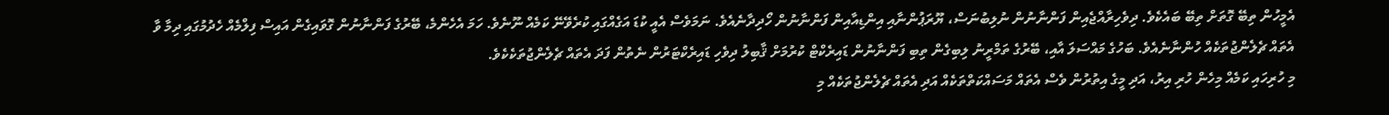އެމީހުން ތިބޭ ގޮތަށް ތިބޭ ބައެކެވެ. ދިވެހިރާއްޖެއިން ފަންނާނުން ނުލިބުނަސް، ޔޫރަޕުންނާއި އިންޑިއާއިން ފަންނާނުން ހޯދިދާނެއެވެ. ނަމަވެސް އެއީ ކުޑަ އަގެއްގައި ކުރެވޭނޭ ކަމެއް ނޫނެވެ. ހަމަ އެހެންމެ، ބޭރުގެ ފަންނާނުން ގޮވައިގެން އައިސް ފިލްމެއް ހެދުމުގައި ދިމާ ވާ އެތައް ޗެލެންޖުތަކެއް ހުންނާނެއެވެ. ބަހުގެ މައްސަލަ އާއި، ބޭރުގެ ތަމްރީނު ލިބިގެން ތިބި ފަންނާނުން ޑައިރެކްޓް ކުރުމަށް ޤާބިލު ދިވެހި ޑައިރެކްޓަރުން ނެތުން ފަދަ އެތައް ޗެލެންޖުތަކެކެވެ.
މި ހުރިހައި ކަމެއް މިހެން ހުރި އިރު، އަދި މީގެ އިތުރުން ވެސް އެތައް މަސައްކަތްތަކެއް އަދި އެތައް ޗެލެންޖުތަކެއް މި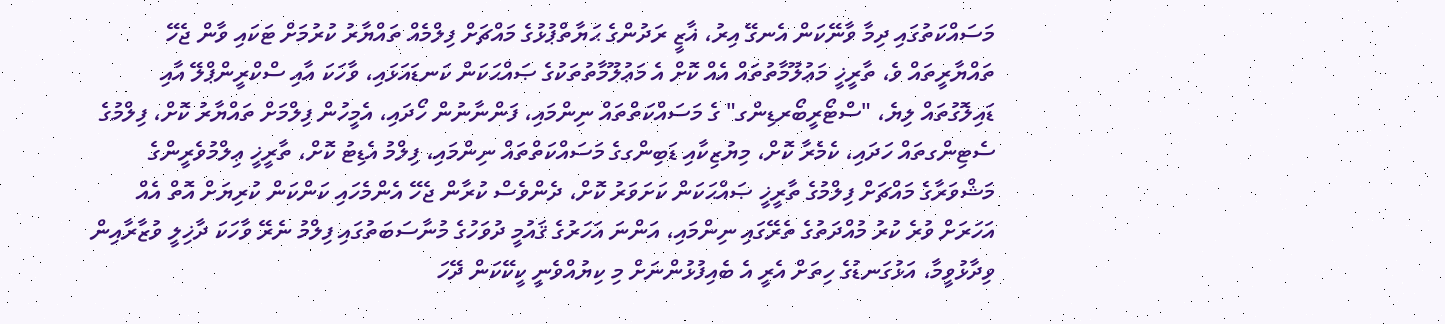މަސައްކަތުގައި ދިމާ ވާނޭކަން އެނގޭ އިރު، ޣާޒީ ރަދުންގެ ޙަޔާތްޕުޅުގެ މައްޗަށް ފިލްމެއް ތައްޔާރު ކުރުމަށް ޓަކައި ވާން ޖެހޭ ތައްޔާރީތައް ވެ، ތާރީޚީ މަޢުލޫމާތުތައް އެއް ކޮށް އެ މަޢުލޫމާތުތަކުގެ ޞައްޙަކަން ކަނޑައަޅައި، ވާހަކަ އާއި ސްކްރީންޕްލޭ އާއި ޑައިލޮގުތައް ލިޔެ، "ސްޓޯރީބޯރޑިންގ" ގެ މަސައްކަތްތައް ނިންމައި، ފަންނާނުން ހޯދައި، އެމީހުން ފިލްމަށް ތައްޔާރު ކޮށް، ފިލްމުގެ ސެޓިންގތައް ހަދައި، ކެމެރާ ކޮށް، މިޔުޒިކާއި ޑަބިންގގެ މަސައްކަތްތައް ނިންމައި، ފިލްމު އެޑިޓު ކޮށް، ތާރީޚީ ޢިލްމުވެރީންގެ މަޝްވަރާގެ މައްޗަށް ފިލްމުގެ ތާރީޚީ ޞައްޙަކަން ކަށަވަރު ކޮށް، ދެންވެސް ކުރާން ޖެހޭ އެންމެހައި ކަންކަން ކުރިޔަށް އޮތް އެއް އަހަރަށް ވުރެ ކުރު މުއްދަތުގެ ތެރޭގައި ނިންމައި، އަންނަ އަހަރުގެ ޤައުމީ ދުވަހުގެ މުނާސަބަތުގައި ފިލްމު ނެރޭ ވާހަކަ ދާޚިލީ ވުޒާރާއިން ވިދާޅުވީމާ، އަޅުގަނޑުގެ ހިތަށް އެރީ އެ ބެއިފުޅުންނަށް މި ކިޔުއްވެނީ ކީކޭކަން ދޭހަ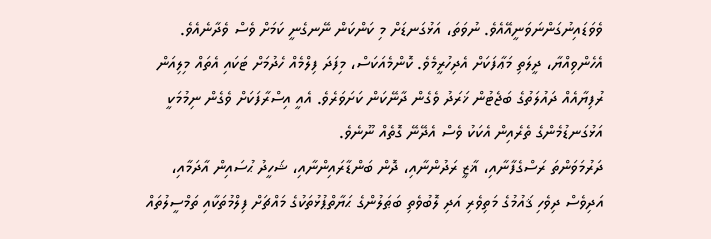ވެވަޑައިނުގަންނަވަނީއޭއެވެ. ނުވަތަ، އަޅުގަނޑަށް މި ކަންކަން ނޭނގެނީ ކަމަށް ވެސް ވެދާނެއެވެ. އެހެންވިއްޔާ، ދީލަތި މަޢާފަކަށް އެދިހުރީމެވެ. ކޮންމެއަކަސް، މިފަދަ ފިލްމެއް ހެދުމަށް ޓަކައި އެތައް މިލިއަން ރުފިޔާއެއް ދައުލަތުގެ ބަޖެޓުން ޚަރަދު ވެގެން ދާނޭކަން ކަށަވަރެވެ. އެއީ އިސްރާފަކަށް ވެގެން ނިމުމަކީ އަޅުގަނޑުމެންގެ ތެރެއިން އެކަކު ވެސް އެދޭނޭ ގޮތެއް ނޫނެވެ.
ދަރުމަވަންތަ ރަސްގެފާނާއި، ޣާޒީ ރަދުންނާއި، ދޮން ބަންޑާރައިންނާއި، ޝަހީދު ޙުސައިން އާދަމާއި، އަދިވެސް ދިވެހި ޤައުމުގެ މަތިވެރި އަދި ލޮބުވެތި ބަޠަލުންގެ ޙަޔާތްޕުޅުތަކުގެ މައްޗަށް ފިލްމުތަކާއި ތަމްސީލުތައް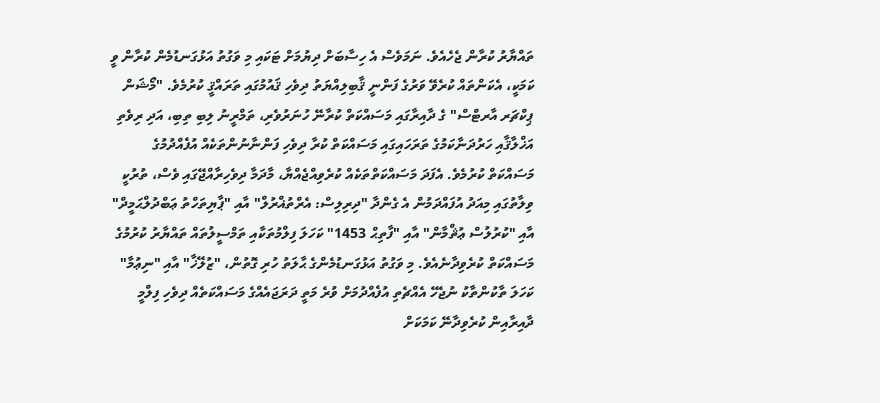ތައްޔާރު ކުރާން ޖެހެއެވެ. ނަމަވެސް އެ ހިސާބަށް ދިޔުމަށް ޓަކައި މި ވަގުތު އަޅުގަނޑުމެން ކުރާން ވީ ކަމަކީ، އެކަންތައް ކުރެވޭ ވަރުގެ ފަންނީ ޤާބިލިއްޔަތު ދިވެހި ޤައުމުގައި ތަރައްޤީ ކުރުމެވެ. "މޯޝަން ޕިކްޗަރ އާރޓްސް" ގެ ދާއިރާގައި މަސައްކަތް ކުރާނޭ ހުނަރުވެރި، ތަމްރީނު ލިބި ތިބި، އަދި ރިވެތި އަޚްލާޤާއި ހަރުދަނާކަމުގެ ތަރަހައިގައި މަސައްކަތް ކުރާ ދިވެހި ފަންނާނުންތަކެއް އުފެއްދުމުގެ މަސައްކަތް ކުރުމެވެ. އެފަދަ މަސައްކަތްތަކެއް ކުރެވިއްޖެއްޔާ، މާދަމާ ދިވެހިރާއްޖޭގައި ވެސް، ތުރުކީ ވިލާތުގައި މިއަދު އުފައްދަމުން އެ ގެންދާ "ދިރިލިސް: އެރްތުޣްރުލް" އާއި "ޕާޔިތަހްތު ޢަބްދުލްޙަމީދް" އާއި "ކުރުލުސް ޢުޘްމާން" އާއި "ފާތިޙް 1453" ކަހަލަ ފިލްމުތަކާއި ތަމްސީލުތައް ތައްޔާރު ކުރުމުގެ މަސައްކަތް ކުރެވިދާނެއެވެ. މި ވަގުތު އަޅުގަނޑުމެންގެ ޙާލަތު ހުރި ގޮތުން، "ޒުލޭޚާ" އާއި "ނިޢުމާ" ކަހަލަ ތާކުންތާކު ނުޖެހޭ އެއްޗެތި އުފެއްދުމަށް ވުރެ މަތީ ދަރަޖައެއްގެ މަސައްކަތެއް ދިވެހި ފިލްމީ ދާއިރާއިން ކުރެވިދާނޭ ކަމަކަށް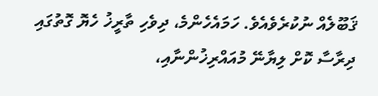ޤަބޫލެއް ނުކުރެވެއެވެ. ހަމައެހެންމެ، ދިވެހި ތާރީޚު ހެޔޮ ގޮތުގައި ދިރާސާ ކޮށް ލިޔާނޭ މުއައްރިޚުންނާއި،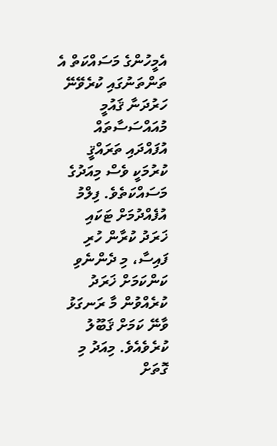އެމީހުންގެ މަސައްކަތް އެ ތަންތަނުގައި ކުރެވޭނޭ ހަރުދަނާ ޤައުމީ މުއައްސަސާތައް އުފައްދައި ތަރައްޤީ ކުރުމަކީ ވެސް މިއަދުގެ މަސައްކަތެވެ. ފިލްމު އުފެއްދުމަށް ޓަކައި ޚަރަދު ކުރާން ހުރި ފައިސާ، މި ދެންނެވި ކަންކަމަށް ޚަރަދު ކުރެއްވުން މާ ރަނގަޅު ވާނޭ ކަމަށް ޤަބޫލު ކުރެވެއެވެ. މިއަދު މި ގޮތަށް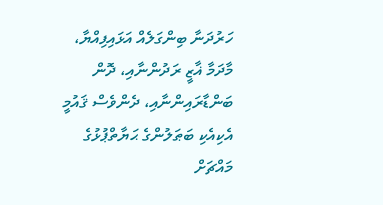ހަރުދަނާ ބިންގަލެއް އަޅައިފިއްޔާ، މާދަމާ ޣާޒީ ރަދުންނާއި، ދޮން ބަންޑާރައިންނާއި، ދެންވެސް ޤައުމީ އެކިއެކި ބަޠަލުންގެ ޙަޔާތްޕުޅުގެ މައްޗަށް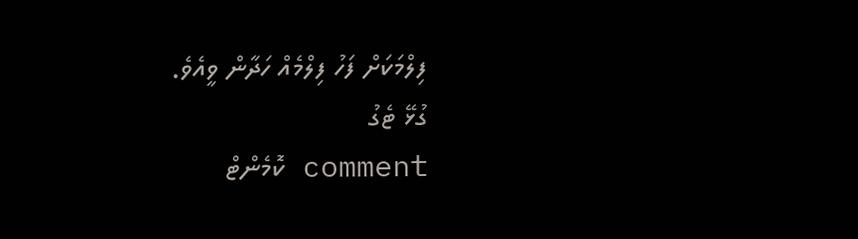ފިލްމަކަށް ފަހު ފިލްމެއް ހަދާން ވީއެވެ.
ގުޅޭ ޓެގު
comment ކޮމެންޓް